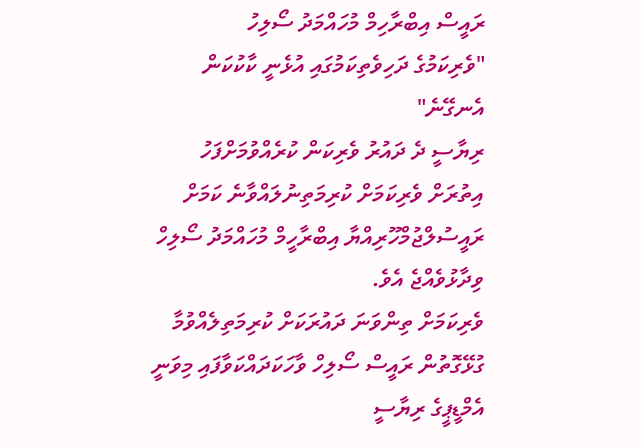ރައީސް އިބްރާހިމް މުހައްމަދު ސޯލިހު
"ވެރިކަމުގެ ދަހިވެތިކަމުގައި އުޅެނީ ކާކުކަން އެނގޭނެ"
ރިޔާސީ ދެ ދައުރު ވެރިކަން ކުރެއްވުމަށްފަހު އިތުރަށް ވެރިކަމަށް ކުރިމަތިނުލައްވާނެ ކަމަށް ރައީސުލްޖުމްހޫރިއްޔާ އިބްރާހީމް މުހައްމަދު ސޯލިހް ވިދާޅުވެއްޖެ އެވެ.
ވެރިކަމަށް ތިންވަނަ ދައުރަކަށް ކުރިމަތިލެއްވުމާ ގުޅޭގޮތުން ރައީސް ސޯލިހް ވާހަކަދައްކަވާފައި މިވަނީ އެމްޑީޕީގެ ރިޔާސީ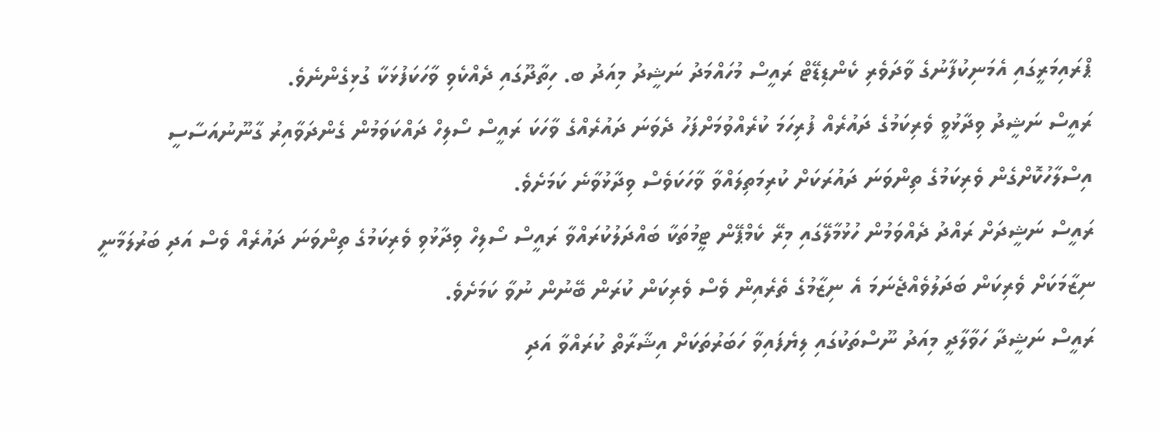ޕްރައިމަރީގައި އެމަނިކުފާނުގެ ވާދަވެރި ކެންޑިޑޭޓް ރައީސް މުހައްމަދު ނަޝީދު މިއަދު ބ. ހިތާދޫގައި ދެއްކެވި ވާހަކަފުޅަކާ ގުޅިގެންނެވެ.
ރައީސް ނަޝީދު ވިދާޅުވީ ވެރިކަމުގެ ދައުރެއް ފުރިހަމަ ކުރެއްވުމަށްފަހު ދެވަނަ ދައުރެއްގެ ވާހަކަ ރައީސް ސޯލިހް ދައްކަވަމުން ގެންދަވާއިރު ގާނޫނުއަސާސީ އިސްލާހުކޮށްގެން ވެރިކަމުގެ ތިންވަނަ ދައުރަކަށް ކުރިމަތިލައްވާ ވާހަކަވެސް ވިދާޅުވާނެ ކަމަށެވެ.
ރައީސް ނަޝީދަށް ރައްދު ދެއްވަމުން ހުޅުމާލޭގައި މިރޭ ކެމްޕޭން ޓީމުތަކާ ބައްދަލުކުރައްވާ ރައީސް ސޯލިހް ވިދާޅުވި ވެރިކަމުގެ ތިންވަނަ ދައުރެއް ވެސް އަދި ބަރުލަމާނީ ނިޒާމަކަށް ވެރިކަން ބަދަލުވެއްޖެނަމަ އެ ނިޒާމުގެ ތެރެއިން ވެސް ވެރިކަން ކުރަން ބޭނުން ނުވާ ކަމަށެވެ.
ރައީސް ނަޝީދާ ހަވާލާދީ މިއަދު ނޫސްތަކުގައި ލިޔެފައިވާ ހަބަރުތަކަށް އިޝާރާތް ކުރައްވާ އަދި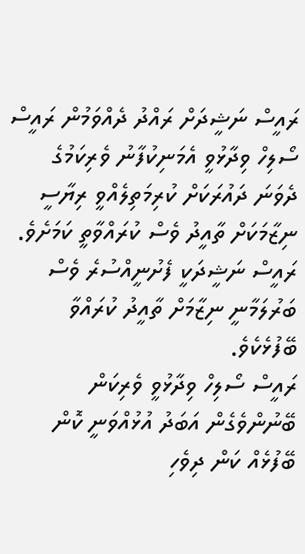ރައީސް ނަޝީދަށް ރައްދު ދެއްވަމުން ރައީސް ސޯލިހް ވިދާޅުވީ އެމަނިކުފާނު ވެރިކަމުގެ ދެވަނަ ދައުރަކަށް ކުރިމަތިލެއްވީ ރިޔާސީ ނިޒާމަކަށް ތާއީދު ވެސް ކުރައްވާތީ ކަމަށެވެ. ރައީސް ނަޝީދަކީ ފެށުނީއްސުރެ ވެސް ބަރުލަމާނީ ނިޒާމަށް ތާއީދު ކުރައްވާ ބޭފުޅެކެވެ.
ރައީސް ސޯލިހް ވިދާޅުވީ ވެރިކަން ބޭނުންވެގެން އަބަދު އުޅުއްވަނީ ކޮން ބޭފުޅެއް ކަން ދިވެހި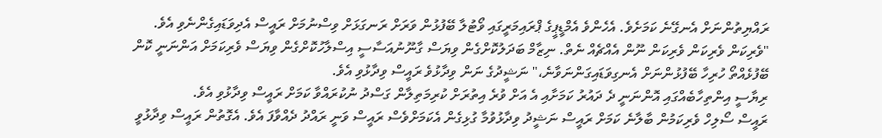ރައްޔިތުންނަށް އެނގޭނެ ކަމަށެވެ. އެހެންވެ އެމްޑީޕީގެ ޕްރައިމަރީގައި ވޯޓުލާ ބޭފުޅުން ވަރަށް ރަނގަޅަށް ވިސްނުމަށް ރައީސް އެދިވަޑައިގެންނެވި އެވެ.
"ވެރިކަން ވެރިކަން ވެރިކަން ނޫން އެއްޗެއް ނެތް. ނިޒާމް ބަދަލުކޮށްގެން ވިޔަސް ގާނޫނުއަސާސީ އިސްލާހުކޮށްގެން ވިޔަސް ވެރިކަމަށް އަންނަނީ ކޮން ބޭފުޅެއްތޯ ހުރިހާ ބޭފުޅުންނަށް އެނގިވަޑައިގަންނަވާނެ،" ނަޝީދުގެ ނަން ވިދާޅުވެ ރައީސް ވިދާޅުވި އެވެ.
ރިޔާސީ އިންތިހާބެއްގައި އޮންނަނީ ދެ ދައުރު ކަމަށާއި އެ އަށް ވުރެ އިތުރަށް ކުރިމަތިލާން ގަސްދު ނުކުރައްވާ ކަމަށް ރައީސް ވިދާޅުވި އެވެ.
ރައީސް ސޯލިހް ވެރިކަމުން ބާލާނެ ކަމަށް ރައީސް ނަޝީދު ވިދާޅުވުމާ ގުޅިގެން އެކަމަށްވެސް ރައީސް ވަނީ ރައްދު ދެއްވާފަ އެވެ. އެގޮތުން ރައީސް ވިދާޅުވީ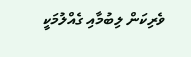ވެރިކަން ލިބުމާއި ގެއްލުމަކީ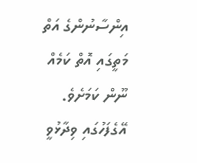އިންސާނުންގެ އަތް މަތީގައި އޮތް ކަމެއް ނޫން ކަމަށެވެ. އޭގެފަހުގައި ވިދާޅުވީ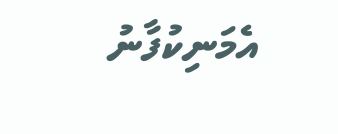އެމަނިކުފާނު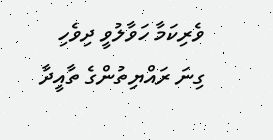ވެރިކަމާ ހަވާލުވީ ދިވެހި ގިނަ ރައްޔިތުންގެ ތާއީދާ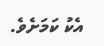އެކު ކަމަށެވެ.